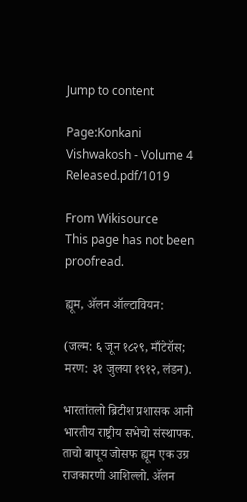Jump to content

Page:Konkani Vishwakosh - Volume 4 Released.pdf/1019

From Wikisource
This page has not been proofread.

ह्यूम, ॲलन ऑल्टावियन:

(जल्म: ६ जून १८२९, माँटेरॉस; मरण: ३१ जुलया १९१२, लंडन).

भारतांतलो ब्रिटीश प्रशासक आनी भारतीय राष्ट्रीय सभेचो संस्थापक. ताचो बापूय जोसफ ह्यूम एक उग्र राजकारणी आशिल्लो. ॲलन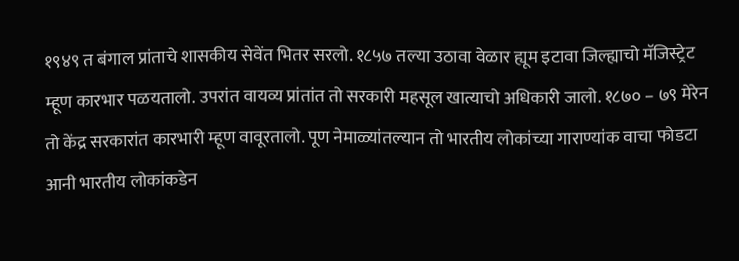१९४९ त बंगाल प्रांताचे शासकीय सेवेंत भितर सरलो. १८५७ तल्या उठावा वेळार ह्यूम इटावा जिल्ह्याचो मॅजिस्ट्रेट म्हूण कारभार पळयतालो. उपरांत वायव्य प्रांतांत तो सरकारी महसूल खात्याचो अधिकारी जालो. १८७० – ७९ मेरेन तो केंद्र सरकारांत कारभारी म्हूण वावूरतालो. पूण नेमाळ्यांतल्यान तो भारतीय लोकांच्या गाराण्यांक वाचा फोडटा आनी भारतीय लोकांकडेन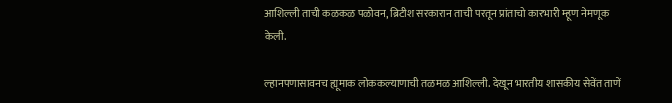आशिल्ली ताची कळकळ पळोवन, ब्रिटीश सरकारान ताची परतून प्रांताचो कारभारी म्हूण नेमणूक केली.

ल्हानपणासावनच ह्यूमाक लोककल्याणाची तळमळ आशिल्ली. देखून भारतीय शासकीय सेवेंत ताणें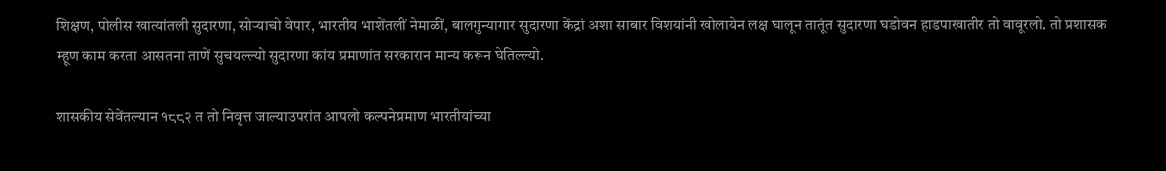शिक्षण, पोलीस खात्यांतली सुदारणा, सोर्‍याचो वेपार, भारतीय भाशेंतलीं नेमाळीं, बालगुन्यागार सुदारणा केंद्रां अशा साबार विशयांनी खोलायेन लक्ष घालून तातूंत सुदारणा घडोवन हाडपाखातीर तो वावूरलो. तो प्रशासक म्हूण काम करता आसतना ताणें सुचयल्ल्यो सुदारणा कांय प्रमाणांत सरकारान मान्य करून घेतिल्ल्यो.

शासकीय सेवेंतल्यान १८८२ त तो निवृत्त जाल्याउपरांत आपलो कल्पनेप्रमाण भारतीयांच्या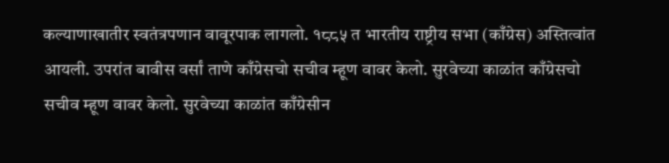कल्याणाखातीर स्वतंत्रपणान वावूरपाक लागलो. १८८५ त भारतीय राष्ट्रीय सभा (काँग्रेस) अस्तित्वांत आयली. उपरांत बावीस वर्सां ताणे काँग्रेसचो सचीव म्हूण वावर केलो. सुरवेच्या काळांत काँग्रेसचो सचीव म्हूण वावर केलो. सुरवेच्या काळांत काँग्रेसीन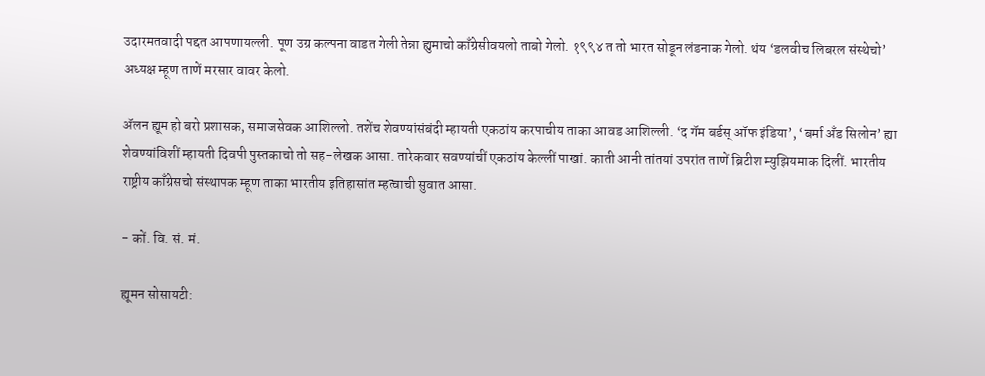उदारमतवादी पद्दत आपणायल्ली. पूण उग्र कल्पना वाडत गेली तेन्ना ह्युमाचो काँग्रेसीवयलो ताबो गेलो. १९९४ त तो भारत सोडून लंडनाक गेलो. थंय ‘डलवीच लिबरल संस्थेचो’ अध्यक्ष म्हूण ताणें मरसार वावर केलो.

ॲलन ह्यूम हो बरो प्रशासक, समाजसेवक आशिल्लो. तशेंच शेवण्यांसंबंदी म्हायती एकठांय करपाचीय ताका आवड आशिल्ली. ‘द गॅम बर्डस्‌ ऑफ इंडिया’, ‘बर्मा अँड सिलोन’ ह्या शेवण्यांविशीं म्हायती दिवपी पुस्तकाचो तो सह-लेखक आसा. तारेकवार सवण्यांचीं एकठांय केल्लीं पाखां. काती आनी तांतयां उपरांत ताणें ब्रिटीश म्युझियमाक दिलीं. भारतीय राष्ट्रीय काँग्रेसचो संस्थापक म्हूण ताका भारतीय इतिहासांत म्हत्वाची सुवात आसा.

- कों. वि. सं. मं.

ह्यूमन सोसायटी: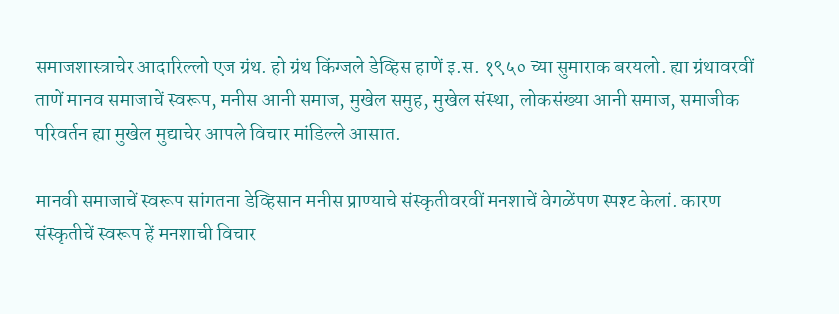समाजशास्त्राचेर आदारिल्लो एज ग्रंथ. हो ग्रंथ किंग्जले डेव्हिस हाणें इ.स. १९५० च्या सुमाराक बरयलो. ह्या ग्रंथावरवीं ताणें मानव समाजाचें स्वरूप, मनीस आनी समाज, मुखेल समुह, मुखेल संस्था, लोकसंख्या आनी समाज, समाजीक परिवर्तन ह्या मुखेल मुद्याचेर आपले विचार मांडिल्ले आसात.

मानवी समाजाचें स्वरूप सांगतना डेव्हिसान मनीस प्राण्याचे संस्कृतीवरवीं मनशाचें वेगळेंपण स्पश्ट केलां. कारण संस्कृतीचें स्वरूप हें मनशाची विचार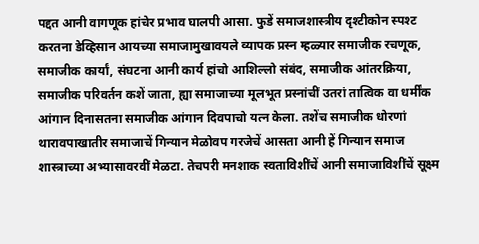पद्दत आनी वागणूक हांचेर प्रभाव घालपी आसा. फुडें समाजशास्त्रीय दृश्टीकोन स्पश्ट करतना डेव्हिसान आयच्या समाजामुखावयले व्यापक प्रस्न म्हळ्यार समाजीक रचणूक, समाजीक कार्यां, संघटना आनी कार्य हांचो आशिल्लो संबंद, समाजीक आंतरक्रिया, समाजीक परिवर्तन कशें जाता, ह्या समाजाच्या मूलभूत प्रस्नांचीं उतरां तात्विक वा धर्मींक आंगान दिनासतना समाजीक आंगान दिवपाचो यत्न केला. तशेंच समाजीक धोरणां थारावपाखातीर समाजाचें गिन्यान मेळोवप गरजेचें आसता आनी हें गिन्यान समाज शास्त्राच्या अभ्यासावरवीं मेळटा. तेचपरी मनशाक स्वताविशींचें आनी समाजाविशींचें सूक्ष्म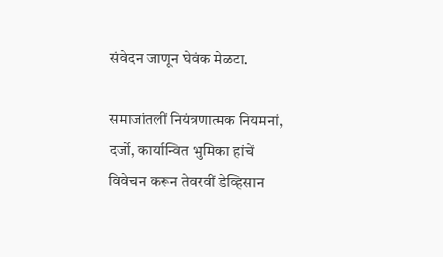संवेदन जाणून घेवंक मेळटा.

समाजांतलीं नियंत्रणात्मक नियमनां, दर्जो, कार्यान्वित भुमिका हांचें विवेचन करून तेवरवीं डेव्हिसान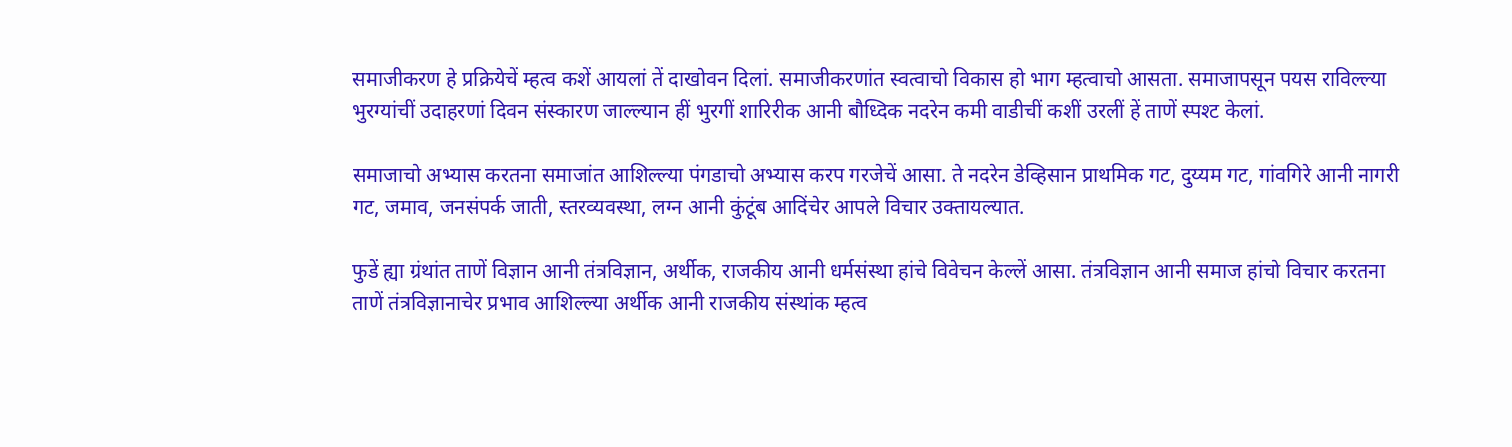समाजीकरण हे प्रक्रियेचें म्हत्व कशें आयलां तें दाखोवन दिलां. समाजीकरणांत स्वत्वाचो विकास हो भाग म्हत्वाचो आसता. समाजापसून पयस राविल्ल्या भुरग्यांचीं उदाहरणां दिवन संस्कारण जाल्ल्यान हीं भुरगीं शारिरीक आनी बौध्दिक नदरेन कमी वाडीचीं कशीं उरलीं हें ताणें स्पश्ट केलां.

समाजाचो अभ्यास करतना समाजांत आशिल्ल्या पंगडाचो अभ्यास करप गरजेचें आसा. ते नदरेन डेव्हिसान प्राथमिक गट, दुय्यम गट, गांवगिरे आनी नागरी गट, जमाव, जनसंपर्क जाती, स्तरव्यवस्था, लग्न आनी कुंटूंब आदिंचेर आपले विचार उक्तायल्यात.

फुडें ह्या ग्रंथांत ताणें विज्ञान आनी तंत्रविज्ञान, अर्थीक, राजकीय आनी धर्मसंस्था हांचे विवेचन केल्लें आसा. तंत्रविज्ञान आनी समाज हांचो विचार करतना ताणें तंत्रविज्ञानाचेर प्रभाव आशिल्ल्या अर्थीक आनी राजकीय संस्थांक म्हत्व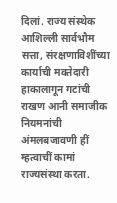दिलां. राज्य संस्थेक आशिल्ली सार्वभौम सत्ता, संरक्षणाविशींच्या कार्याची मक्तेदारी हाकालागून गटांची राखण आनी समाजीक नियमनांची अंमलबजावणी हीं म्हत्वाचीं कामां राज्यसंस्था करता.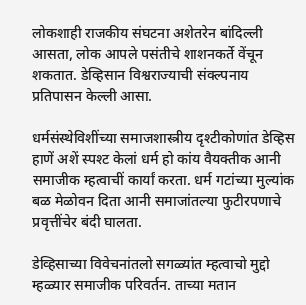लोकशाही राजकीय संघटना अशेतरेन बांदिल्ली आसता, लोक आपले पसंतीचे शाशनकर्ते वेंचून शकतात. डेव्हिसान विश्वराज्याची संक्ल्पनाय प्रतिपासन केल्ली आसा.

धर्मसंस्थेविशींच्या समाजशास्त्रीय दृश्टीकोणांत डेव्हिस हाणें अशें स्पश्ट केलां धर्म हो कांय वैयक्तीक आनी समाजीक म्हत्वाचीं कार्यां करता. धर्म गटांच्या मुल्यांक बळ मेळोवन दिता आनी समाजांतल्या फुटीरपणाचे प्रवृत्तींचेर बंदी घालता.

डेव्हिसाच्या विवेचनांतलो सगळ्यांत म्हत्वाचो मुद्दो म्हळ्यार समाजीक परिवर्तन. ताच्या मतान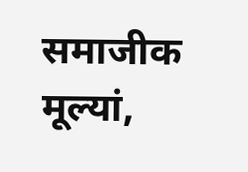समाजीक मूल्यां,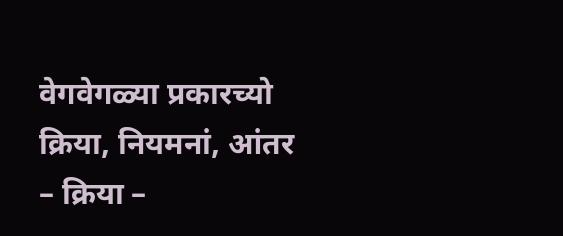वेगवेगळ्या प्रकारच्यो क्रिया, नियमनां, आंतर – क्रिया –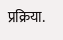प्रक्रिया.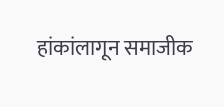हांकांलागून समाजीक